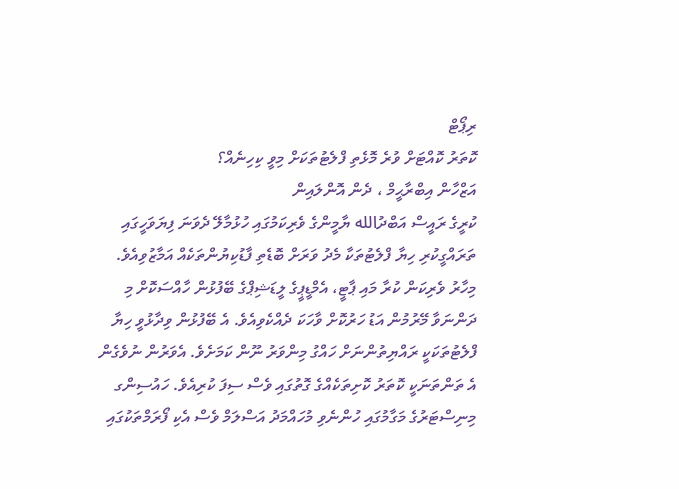ރިޕޯޓް
ކޮތަރު ކޮއްޓަށް ވުރެ މޮޅެތި ފްލެޓުތަކަށް މިވީ ކިހިނެއް؟
އަޒްހާން އިބްރާޙީމް ، ދެން އޮންލައިން
ކުރީގެ ރައީސް އަބްދުالله ޔާމީންގެ ވެރިކަމުގައި ހުޅުމާލޭ ދެވަނަ ފިޔަވަހީގައި ތަރައްގީކުރި ހިޔާ ފްލެޓުތަކާ މެދު ވަރަށް ބޮޑެތި ފާޑުކިޔުންތަކެއް އަމާޒުވިއެވެ. މިހާރު ވެރިކަން ކުރާ މައި ޕާޓީ، އެމްޑީޕީގެ ލީޑަޝިޕްގެ ބޭފުޅުން ހާއްސަކޮށް މި ދަންނަވާ މޭރުމުން އަޑު ހަރުކޮށް ވާހަކަ ދެއްކެވިއެވެ. އެ ބޭފުޅުން ވިދާޅުވީ ހިޔާ ފްލެޓުތަކަކީ ރައްޔިތުންނަށް ހައްގު މިންވަރު ނޫން ކަމަށެވެ. އެވަރުން ނުވެގެން އެ ތަންތަނަކީ ކޮތަރު ކޮށިތަކެއްގެ ގޮތުގައި ވެސް ސިފަ ކުރިއެވެ. ހައުސިންގ މިނިސްޓަރުގެ މަގާމުގައި ހުންނެވި މުހައްމަދު އަސްލަމް ވެސް އެކި ފޯރަމްތަކުގައި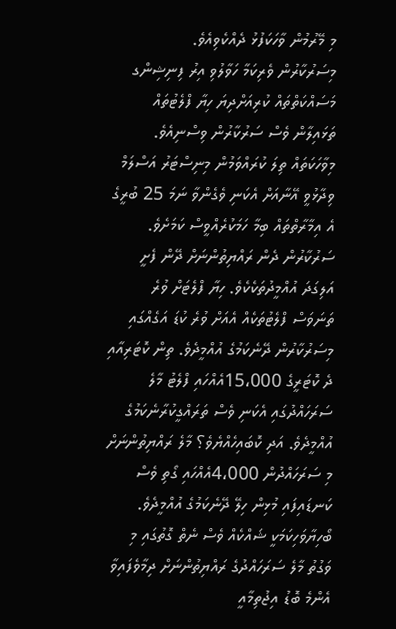މި މޭރުމުން ވާހަކަފުޅު ދެއްކެވިއެވެ.
މިސަރުކާރުން ވެރިކަމާ ހަވާލުވި އިރު ފިނިޝިންގ މަސައްކަތްތައް ކުރިއަށްދިޔަ ހިޔާ ފްލެޓުތައް ތަޅައިލާން ވެސް ސަރުކާރުން ވިސްނިއެވެ. މިވާހަކަތައް ތިލަ ކުރައްވަމުން މިނިސްޓަރު އަސްލަމް ވިދާޅުވީ އޭނާއަށް އެކަނި ވެގެންވާ ނަމަ 25 ބުރީގެ އެ އިމާރާތްތައް ބިމާ ހަމަކުރެއްވީސް ކަމަށެވެ.
ސަރުކާރުން ދެން ރައްޔިތުންނަށް ދޭން ފެށީ އަލިގަދަ އުއްމީދުތަކެކެވެ. ހިޔާ ފްލެޓަށް ވުރެ ތަނަވަސް ފްލެޓުތަކެއް އެއަށް ވުރެ ކުޑަ އަގެއްގައި މިސަރުކާރުން ދޭނެކަމުގެ އުއްމީދެވެ. ތިން ކޮޓަރިއާއި ދެ ކޮޓަރީގެ 15،000އެއްހައި ފްލެޓު މާލެ ސަރަހައްދުގައި އެކަނި ވެސް ތަރައްގީކުރާނެކަމުގެ އުއްމީދެވެ. އަދި ކޮބައިހެއްޔެވެ؟ މާލެ ރައްޔިތުންނަށް މި ސަރަހައްދުން 4،000އެއްހައި ގޯތި ވެސް ކަނޑައިފައި މުޅިން ހިލޭ ދޭނެކަމުގެ އުއްމީދެވެ.
ބޯހިޔާވަހިކަމަކީ ޝައްކެއް ވެސް ނެތް ގޮތުގައި މި ވަގުތު މާލެ ސަރަހައްދުގެ ރައްޔިތުންނަށް ދިމާވެފައިވާ އެންމެ ބޮޑު އިޖުތިމާއީ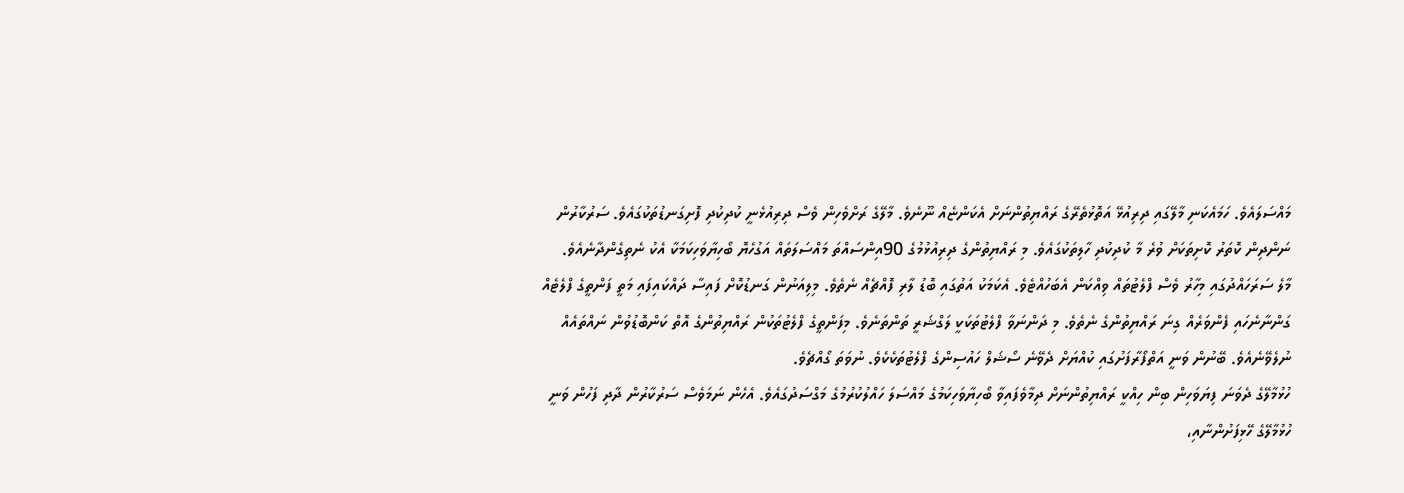މައްސަލައެވެ. ހަމައެކަނި މާލޭގައި ދިރިއުޅޭ އަތޮޅުތެރޭގެ ރައްޔިތުންނަށް އެކަންޏެއް ނޫނެވެ. މާލޭގެ ރަށްވެހިން ވެސް ދިރިއުޅެނީ ކުދިކުދި ފޮށިގަނޑުތަކުގައެވެ. ސަރުކާރުން ނަންދިން ކޮތަރު ކޮށިތަކަށް ވުރެ މާ ކުދިކުދި ހާލިތަކުގައެވެ. މި ރައްޔިތުންގެ ދިރިއުޅުމުގެ 90އިންސައްތަ މައްސަލަތައް އަގުހެޔޮ ބޯހިޔާވަހިކަމަކާ އެކު ނެތިގެންދާނެއެވެ.
މާލެ ސަރަހައްދުގައި މިހާރު ވެސް ފްލެޓުތައް ވިއްކަން އެބަހުއްޓެވެ. އެކަމަކު އަތުގައި ބޮޑު ލާރި ފޮއްޗެއް ނެތެވެ. މިލިއަނުން ގަނޑުކޮށް ފައިސާ ދައްކައިފައި މަތީ ފަންތީގެ ފްލެޓެއް ގަންނާނެހައި ފެންވަރެއް ގިނަ ރައްޔިތުންގެ ނެތެވެ. މި ދަންނަވާ ފްލެޓުތަކަކީ ލަގްޝަރީ ތަންތަނެވެ. މިފަންތީގެ ފްލެޓުތަކުން ރައްޔިތުންގެ އޮތް ކަންބޮޑުވުން ނައްތައެއް ނުލެވޭނެއެވެ. ބޭނުން ވަނީ އަތްފޯރާފަށުގައި ކުއްޔަށް ދެވޭނެ ސޯޝަލް ހައުސިންގެ ފްލެޓުތަކެކެވެ. ނުވަތަ ގޯއްޗެވެ.
ހުޅުމާލޭގެ ދެވަނަ ފިޔަވަހިން ބިން ހިއްކީ ރައްޔިތުންނަށް ދިމާވެފައިވާ ބޯހިޔާވަހިކަމުގެ މައްސަލަ ހައްލުކުރުމުގެ މަގްސަދުގައެވެ. އެހެން ނަމަވެސް ސަރުކާރުން ދާދި ފަހުން ވަނީ ހުޅުމާލޭގެ ހޭޅިފަށުންނާއި،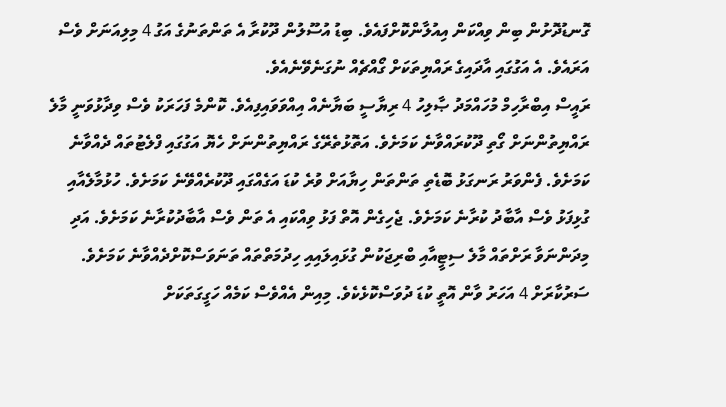ގޮނޑުދޮށުން ބިން ވިއްކަން އިއުލާންކޮށްފައެވެ. ބިޑު އުސޫލުން ދޫކުރާ އެ ތަންތަނުގެ އަގު 4 މިލިއަނަށް ވެސް އަރައެވެ. އެ އަގުގައި އާދައިގެ ރައްޔިތަކަށް ގޯއްޗެއް ނުގަނެވޭނެއެވެ.
ރައީސް އިބްރާހިމް މުހައްމަދު ޞާލިހު 4 ރިޔާސީ ބަޔާނެއް އިއްވަވައިފިއެވެ. ކޮންމެ ފަހަރަކު ވެސް ވިދާޅުވަނީ މާލެ ރައްޔިތުންނަށް ގޯތި ދޫކުރައްވާނެ ކަމަށެވެ. އަތޮޅުތެރޭގެ ރައްޔިތުންނަށް ހެޔޮ އަގުގައި ފްލެޓުތައް ދެއްވާނެ ކަމަށެވެ. ފެންވަރު ރަނގަޅު ބޮޑެތި ތަންތަން ހިޔާއަށް ވުރެ ކުޑަ އަގެއްގައި ދޫކުރެއްވޭނެ ކަމަށެވެ. ހުޅުމާލެއާއި ގުޅިފަޅު ވެސް އާބާދު ކުރާނެ ކަމަށެވެ. ޖެހިގެން އޮތް ފަޅު ވިއްކައި އެ ތަން ވެސް އާބާދުކުރާނެ ކަމަށެވެ. އަދި މިދަންނަވާ ރަށްތައް މާލެ ސިޓީއާއި ބްރިޖަކުން ގުޅައިލައިއި ހިދުމަތްތައް ތަނަވަސްކޮށްދެއްވާނެ ކަމަށެވެ.
ސަރުކާރަށް 4 އަހަރު ވާން އޮތީ ކުޑަ ދުވަސްކޮޅެކެވެ. މިއިން އެއްވެސް ކަމެއް ހަގީގަތަކަށް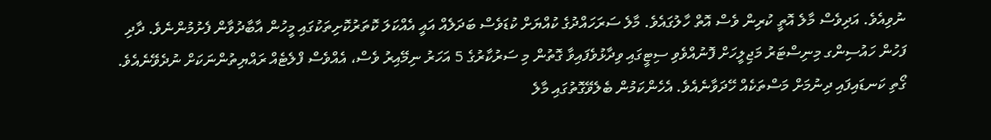ނުވިއެވެ. އަދިވެސް މާލެ އޮތީ ކުރިން ވެސް އޮތް ހާލުގައެވެ. މާލެ ސަރަހައްދުގެ ކުއްޔަށް ކުޑަވެސް ބަދަލެއް އައީ އެއްކަލަ ކޮތަރުކޮށިތަކުގައި މީހުން އާބާދުވާން ފެށުމުންނެވެ. ދާދި ފަހުން ހައުސިންގ މިނިސްޓަރު މަޖިލީހަށް ފޮނުއްވެވި ސިޓީގައި ވިދާޅުވެފައިވާ ގޮތުން މި ސަރުކާރުގެ 5 އަހަރު ނިމޭއިރު ވެސް، އެއްވެސް ފްލެޓެއް ރައްޔިތުންނަކަށް ނުދެވޭނެއެވެ. ގޯތި ކަނޑައިފައި ދިނުމަށް މަސްތަކެއް ހޭދަވާނެއެވެ. އެހެންކަމުން ބެލެވޭގޮތުގައި މާލެ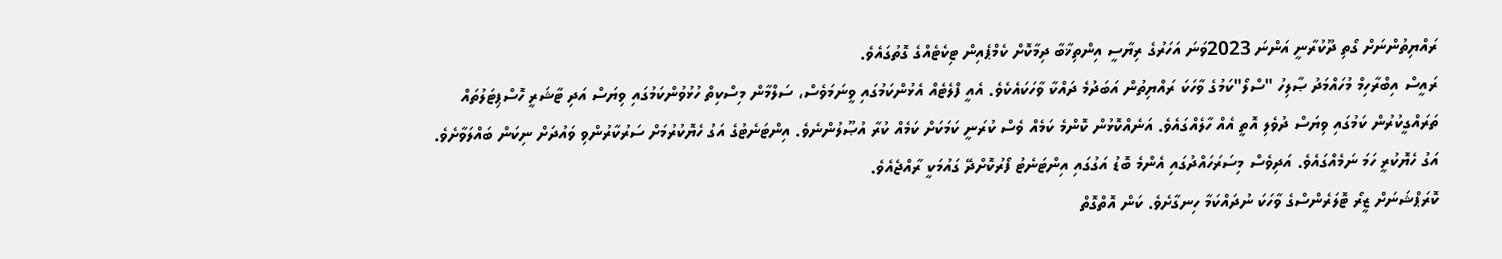ރައްޔިތުންނަށް ގޯތި ދޫކުރާނީ އަންނަ 2023ވަނަ އަހަރުގެ ރިޔާސީ އިންތިޚާބާ ދިމާކޮށް ކެމްޕެއިން ޓިކެޓެއްގެ ގޮތުގައެވެ.
ރައީސް އިބްރާހިމް މުހައްމަދު ޞާލިހު "ސްލޯ"ކަމުގެ ވާހަކަ ރައްޔިތުން އަބަދުމެ ދައްކާ ވާހަކައެކެވެ. އެއީ ފްލެޓެއް އެޅުންކަމުގައި ވީނަމަވެސް، ސަލްމާން މިސްކިތް ހުޅުވުންކަމުގައި ވިޔަސް އަދި ޓާޝަރީ ހޮސްޕިޓަލުތައް ތަރައްގީކުރުން ކަމުގައި ވިޔަސް ދުވެލި އޮތީ އެއް ހާލެއްގައެވެ. އަނެއްކޮޅުން ކޮންމެ ކަމެއް ވެސް ކުރަނީ ކަމަކަށް ކަމެއް ކުރާ އުޞޫލުންނެވެ. އިންޓަނެޓުގެ އަގު ހެޔޮކުރުމަށް ސަރުކާރުންވި ވައުދަށް ނިކަން ބައްލަވާށެވެ. އަގު ހެޔޮކުރީ ހަމަ ނަމެއްގައެވެ. އަދިވެސް މިސަރަހައްދުގައި އެންމެ ބޮޑު އަގުގައި އިންޓަނެޓު ފޯރުކޮށްދޭ ގައުމަކީ ރާއްޖެއެވެ.
ކޮރަޕްޝަނަށް ޒީރޯ ޓޮލަރެންސްގެ ވާހަކަ ނުދައްކަމާ ހިނގާށެވެ. ކަން އޮތްގޮތް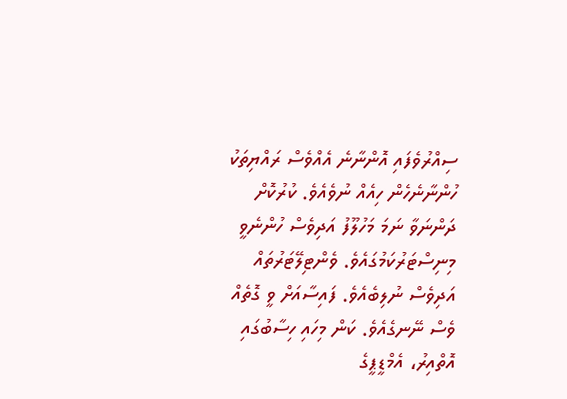ސިއްރުވެފައި އޮންނާނެ އެއްވެސް ރައްޔިތަކު ހުންނާނެހެން ހިއެއް ނުވެއެވެ. ކުރުކޮށް ދަންނަވާ ނަމަ މަހުލޫފު އަދިވެސް ހުންނެވީ މިނިސްޓަރުކަމުގައެވެ. ވެންޓިލޭޓަރުތައް އަދިވެސް ނުލިބެއެވެ. ފައިސާއަށް ވީ ގޮތެއް ވެސް ނޭނގެއެވެ. ކަން މިހައި ހިސާބުގައި އޮތްއިރު، އެމްޑީޕީގެ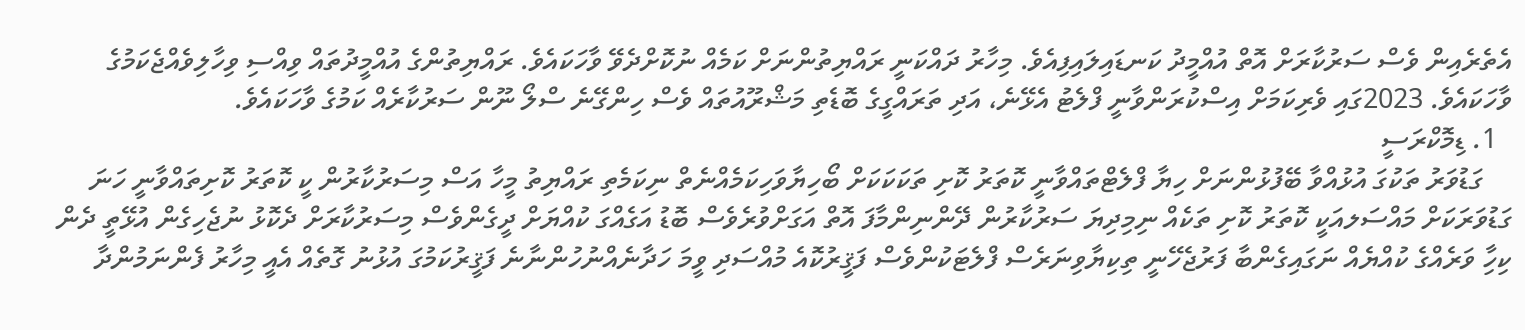އެތެރެއިން ވެސް ސަރުކާރަށް އޮތް އުއްމީދު ކަނޑައިލައިފިއެވެ. މިހާރު ދައްކަނީ ރައްޔިތުންނަށް ކަމެއް ނުކޮށްދެވޭ ވާހަކައެވެ. ރައްޔިތުންގެ އުއްމީދުތައް ވިއްސި ވިހާލިވެއްޖެކަމުގެ ވާހަކައެވެ. 2023ގައި ވެރިކަމަށް އިސްކުރަންވާނީ ފްލެޓު އެޅޭނެ، އަދި ތަރައްގީގެ ބޮޑެތި މަޝްރޫއުތައް ވެސް ހިންގޭނެ ސްލޯ ނޫން ސަރުކާރެއް ކަމުގެ ވާހަކައެވެ.
  1. ޑިމޮކްރަސީ
    ގަޑުވަރު ތަކުގަ އުޅުއްވާ ބޭފުޅުންނަށް ހިޔާ ފްލެޓްތައްވާނީ ކޮތަރު ކޮށި ތަކަކަކަށް ބޯހިޔާވަހިކަމެއްނެތް ނިކަމެތި ރައްޔިތު މީހާ އަސް މިސަރުކާރުން ކީ ކޮތަރު ކޮށިތައްވާނީ ހަނަ ގަޑުވަރަކަށް މައްސަލއަކީ ކޮތަރު ކޮށި ތަކެއް ނިމިދިޔަ ސަރުކާރުން ދޭންނިންމާފަ އޮތް އަގަށްވުރެވެސް ބޮޑު އަގެއްގަ ކުއްޔަށް ދީގެންވެސް މިސަރުކާރަށް ދެކޮޅު ނުޖެހިގެން އުޅޭތީ ދެން ކިހިާ ވަރެއްގެ ކުއްޔެއް ނަގައިގެންބާ ފަރުޖެހޭނީ ތިކިޔާވިނަރެސް ފްލެޓަކުންވެސް ފަޤީރުކޮއެ މުއްސަދި ވީމަ ހަދާނެއްނުހުންނާނެ ފަޤީރުކަމުގަ އުޅުނު ގޮތެއް އެއީ މިހާރު ފެންނަމުންދާ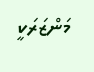މަންޒަރަކީ